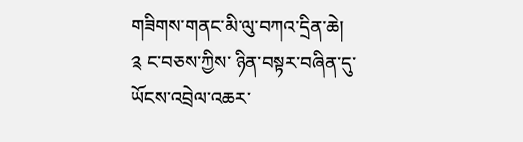གཟིགས་གནང་མི་ལུ་བཀའ་དྲིན་ཆེ།
༉ ང་བཅས་ཀྱིས་ ཉིན་བསྟར་བཞིན་དུ་
ཡོངས་འབྲེལ་འཆར་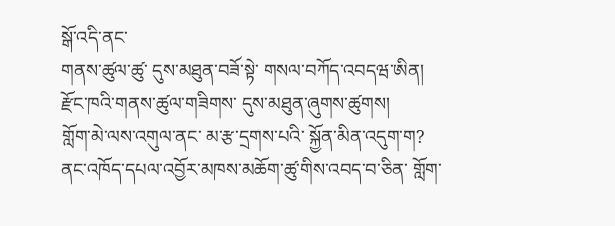སྒོ་འདི་ནང་
གནས་ཚུལ་ཚུ་ དུས་མཐུན་བཟོ་སྟེ་ གསལ་བཀོད་འབདཝ་ཨིན།
རྫོང་ཁའི་གནས་ཚུལ་གཟིགས་ དུས་མཐུན་ཞུགས་ཚུགས།
གློག་མེ་ལས་འགུལ་ནང་ མ་རྩ་དྲགས་པའི་ སྐྱོན་མིན་འདུག་ག?
ནང་འཁོད་དཔལ་འབྱོར་མཁས་མཆོག་ཚུ་གིས་འབད་བ་ཅིན་ གློག་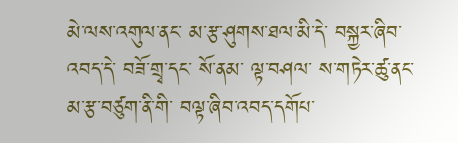མེ་ལས་འགུལ་ནང་ མ་རྩ་ཤུགས་ཐལ་མི་དེ་ བསྐྱར་ཞིབ་འབད་དེ་ བཟོ་གྲྭ་དང་ སོ་ནམ་ ལྟ་བཤལ་ ས་གཏེར་ཚུ་ནང་ མ་རྩ་བཙུག་ནི་གི་ བལྟ་ཞིབ་འབད་དགོཔ་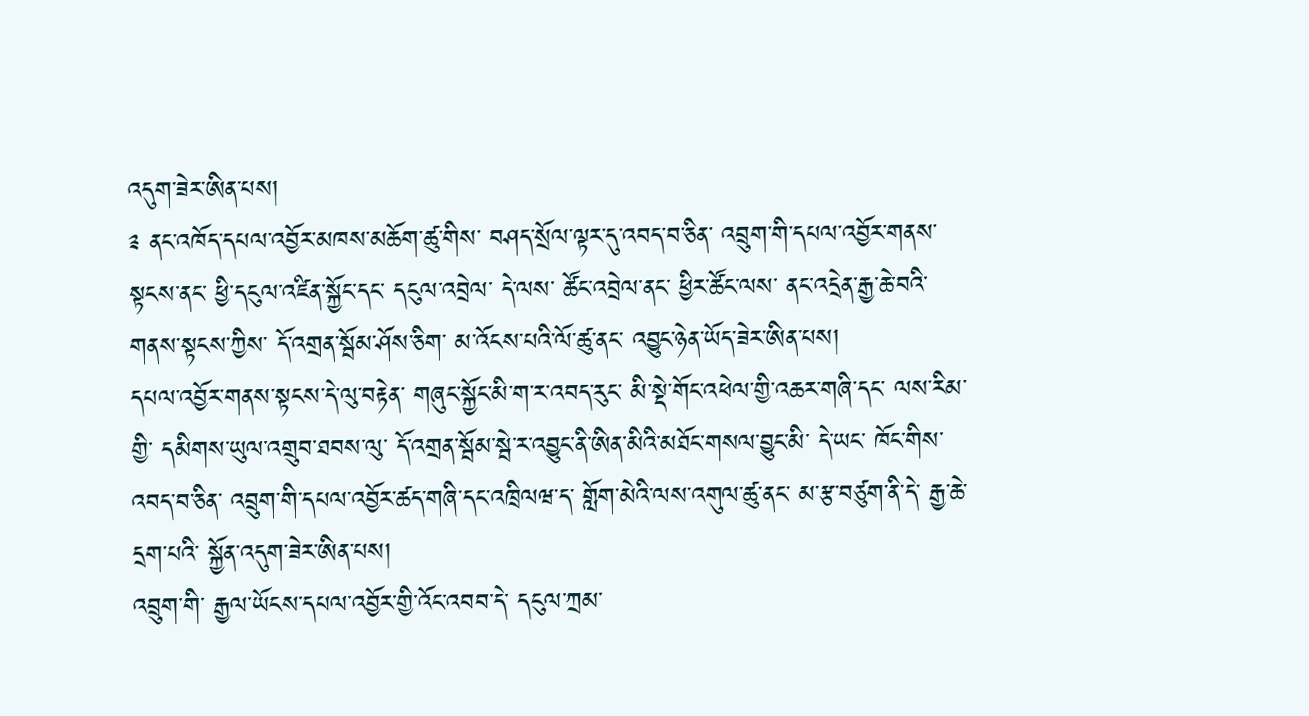འདུག་ཟེར་ཨིན་པས།
༉ ནང་འཁོད་དཔལ་འབྱོར་མཁས་མཆོག་ཚུ་གིས་ བཤད་སྲོལ་ལྟར་དུ་འབད་བ་ཅིན་ འབྲུག་གི་དཔལ་འབྱོར་གནས་སྟངས་ནང་ ཕྱི་དངུལ་འཛིན་སྐྱོང་དང་ དངུལ་འབྲེལ་ དེ་ལས་ ཚོང་འབྲེལ་ནང་ ཕྱིར་ཚོང་ལས་ ནང་འདྲེན་རྒྱ་ཆེ་བའི་གནས་སྟངས་ཀྱིས་ དོ་འགྲན་སྦོམ་ཤོས་ཅིག་ མ་འོངས་པའི་ལོ་ཚུ་ནང་ འབྱུང་ཉེན་ཡོད་ཟེར་ཨིན་པས།
དཔལ་འབྱོར་གནས་སྟངས་དེ་ལུ་བརྟེན་ གཞུང་སྐྱོང་མི་ག་ར་འབད་རུང་ མི་སྡེ་གོང་འཕེལ་གྱི་འཆར་གཞི་དང་ ལས་རིམ་གྱི་ དམིགས་ཡུལ་འགྲུབ་ཐབས་ལུ་ དོ་འགྲན་སྦོམ་སྦེ་ར་འབྱུང་ནི་ཨིན་མིའི་མཐོང་གསལ་བྱུང་མི་ དེ་ཡང་ ཁོང་གིས་འབད་བ་ཅིན་ འབྲུག་གི་དཔལ་འབྱོར་ཚད་གཞི་དང་འཁྲིལཝ་ད་ གློག་མེའི་ལས་འགུལ་ཚུ་ནང་ མ་རྩ་བཙུག་ནི་དེ་ རྒྱ་ཆེ་དྲག་པའི་ སྐྱོན་འདུག་ཟེར་ཨིན་པས།
འབྲུག་གི་ རྒྱལ་ཡོངས་དཔལ་འབྱོར་གྱི་འོང་འབབ་དེ་ དངུལ་ཀྲམ་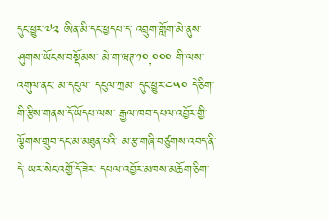དུང་ཕྱུར་༧༢ ཨིན་མི་དང་ཕྱདཔ་ད་ འབྲུག་གློག་མེ་ནུས་ཤུགས་ཡོངས་བསྡོམས་ མེ་ག་ཝཊ་༡༠,༠༠༠ གི་ལས་འགུལ་ནང་ མ་དངུལ་ དངུལ་ཀྲམ་ དུང་ཕྱུར་༤༥༠ དེ་ཅིག་གི་རྩིས་གནས་དོ་ཡོདཔ་ལས་ རྒྱལ་ཁབ་དཔལ་འབྱོར་གྱི་ ལྕོགས་གྲུབ་དང་མ་མཐུན་པའི་ མ་རྩ་གཞི་བཙུགས་འབད་ནི་དེ་ ཡར་སེང་འགྱོ་དོ་ཟེར་ དཔལ་འབྱོར་མཁས་མཆོག་ཅིག་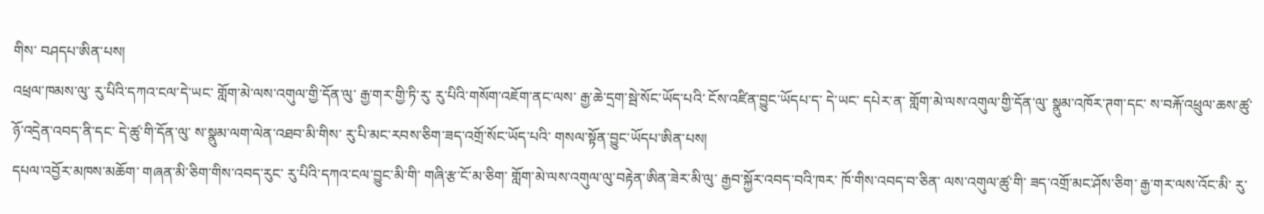གིས་ བཤདཔ་ཨིན་པས།
འཕྲལ་ཁམས་ལུ་ རུ་པིའི་དཀའ་ངལ་དེ་ཡང་ གློག་མེ་ལས་འགུལ་གྱི་དོན་ལུ་ རྒྱ་གར་གྱི་ཏི་རུ་ རུ་པིའི་གསོག་འཇོག་ནང་ལས་ རྒྱ་ཆེ་དྲག་སྦེ་སོང་ཡོད་པའི་ ངོས་འཛིན་བྱུང་ཡོདཔ་ད་ དེ་ཡང་ དཔེར་ན་ གློག་མེ་ལས་འགུལ་གྱི་དོན་ལུ་ སྣུམ་འཁོར་ཊག་དང་ ས་བརྐོ་འཕྲུལ་ཆས་ཚུ་ཉོ་འདྲེན་འབད་ནི་དང་ དེ་ཚུ་གི་དོན་ལུ་ ས་སྣུམ་ལག་ལེན་འཐབ་མི་གིས་ རུ་པི་མང་རབས་ཅིག་ཟད་འགྲོ་སོང་ཡོད་པའི་ གསལ་སྟོན་བྱུང་ཡོདཔ་ཨིན་པས།
དཔལ་འབྱོར་མཁས་མཆོག་ གཞན་མི་ཅིག་གིས་འབད་རུང་ རུ་པིའི་དཀའ་ངལ་བྱུང་མི་གི་ གཞི་རྩ་ངོ་མ་ཅིག་ གློག་མེ་ལས་འགུལ་ལུ་བརྟེན་ཨིན་ཟེར་མི་ལུ་ རྒྱབ་སྐྱོར་འབད་བའི་ཁར་ ཁོ་གིས་འབད་བ་ཅིན་ ལས་འགུལ་ཚུ་གི་ ཟད་འགྲོ་མང་ཤོས་ཅིག་ རྒྱ་གར་ལས་འོང་མི་ རུ་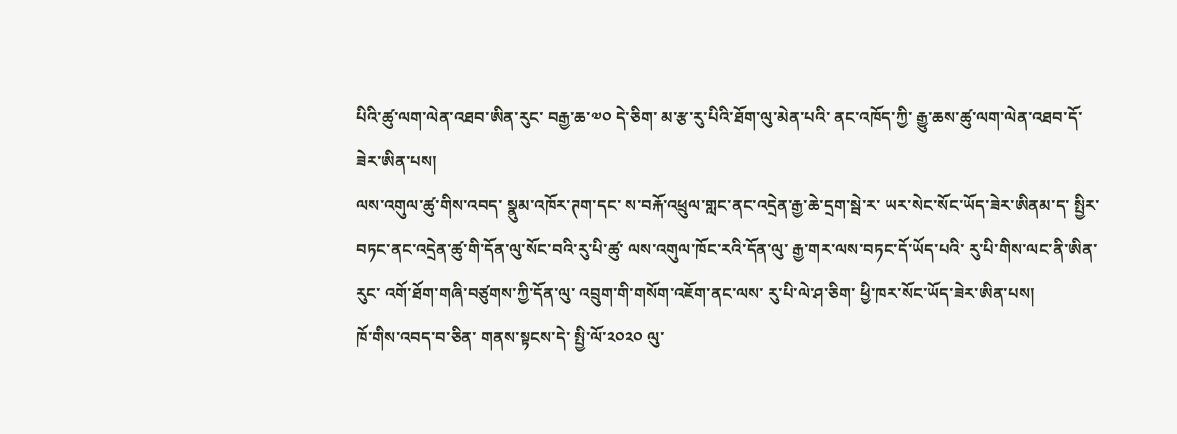པིའི་ཚུ་ལག་ལེན་འཐབ་ཨིན་རུང་ བརྒྱ་ཆ་༧༠ དེ་ཅིག་ མ་རྩ་རུ་པིའི་ཐོག་ལུ་མེན་པའི་ ནང་འཁོད་ཀྱི་ རྒྱུ་ཆས་ཚུ་ལག་ལེན་འཐབ་དོ་ཟེར་ཨིན་པས།
ལས་འགུལ་ཚུ་གིས་འབད་ སྣུམ་འཁོར་ཊག་དང་ ས་བརྐོ་འཕྲུལ་གླང་ནང་འདྲེན་རྒྱ་ཆེ་དྲག་སྦེ་ར་ ཡར་སེང་སོང་ཡོད་ཟེར་ཨིནམ་ད་ སྤྱིར་བཏང་ནང་འདྲེན་ཚུ་གི་དོན་ལུ་སོང་བའི་རུ་པི་ཚུ་ ལས་འགུལ་ཁོང་རའི་དོན་ལུ་ རྒྱ་གར་ལས་བཏང་དོ་ཡོད་པའི་ རུ་པི་གིས་ལང་ནི་ཨིན་རུང་ འགོ་ཐོག་གཞི་བཙུགས་ཀྱི་དོན་ལུ་ འབྲུག་གི་གསོག་འཇོག་ནང་ལས་ རུ་པི་ལེ་ཤ་ཅིག་ ཕྱི་ཁར་སོང་ཡོད་ཟེར་ཨིན་པས།
ཁོ་གིས་འབད་བ་ཅིན་ གནས་སྟངས་དེ་ སྤྱི་ལོ་༢༠༢༠ ལུ་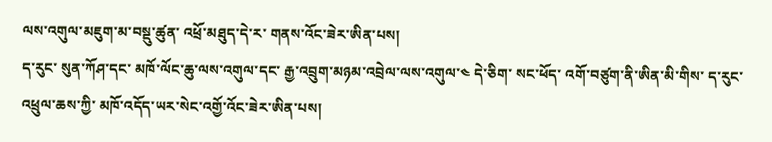ལས་འགུལ་མཇུག་མ་བསྡུ་ཚུན་ འཕྲོ་མཐུད་དེ་ར་ གནས་འོང་ཟེར་ཨིན་པས།
ད་རུང་ སུན་ཀོཤ་དང་ མཁོ་ལོང་ཆུ་ལས་འགུལ་དང་ རྒྱ་འབྲུག་མཉམ་འབྲེལ་ལས་འགུལ་༤ དེ་ཅིག་ སང་ཕོད་ འགོ་བཙུག་ནི་ཨིན་མི་གིས་ ད་རུང་འཕྲུལ་ཆས་ཀྱི་ མཁོ་འདོད་ཡར་སེང་འགྱོ་འོང་ཟེར་ཨིན་པས།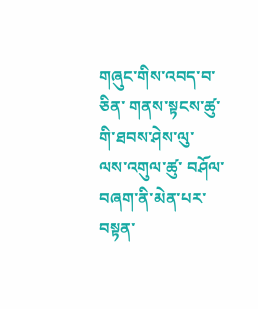གཞུང་གིས་འབད་བ་ཅིན་ གནས་སྟངས་ཚུ་གི་ཐབས་ཤེས་ལུ་ ལས་འགུལ་ཚུ་ བཤོལ་བཞག་ནི་མེན་པར་ བསྟན་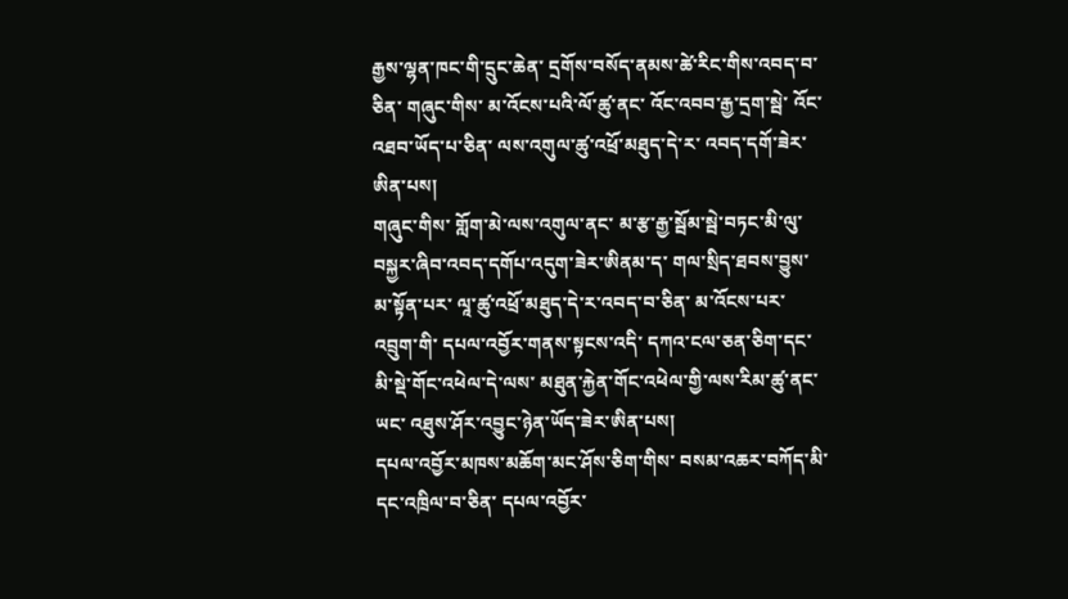རྒྱས་ལྷན་ཁང་གི་དྲུང་ཆེན་ དྲགོས་བསོད་ནམས་ཚེ་རིང་གིས་འབད་བ་ཅིན་ གཞུང་གིས་ མ་འོངས་པའི་ལོ་ཚུ་ནང་ འོང་འབབ་རྒྱ་དྲག་སྦེ་ འོང་འཐབ་ཡོད་པ་ཅིན་ ལས་འགུལ་ཚུ་འཕྲོ་མཐུད་དེ་ར་ འབད་དགོ་ཟེར་ཨིན་པས།
གཞུང་གིས་ གློག་མེ་ལས་འགུལ་ནང་ མ་རྩ་རྒྱ་སྦོམ་སྦེ་བཏང་མི་ལུ་ བསྐྱར་ཞིབ་འབད་དགོཔ་འདུག་ཟེར་ཨིནམ་ད་ གལ་སྲིད་ཐབས་བྱུས་མ་སྟོན་པར་ ལཱ་ཚུ་འཕྲོ་མཐུད་དེ་ར་འབད་བ་ཅིན་ མ་འོངས་པར་འབྲུག་གི་ དཔལ་འབྱོར་གནས་སྟངས་འདི་ དཀའ་ངལ་ཅན་ཅིག་དང་ མི་སྡེ་གོང་འཕེལ་དེ་ལས་ མཐུན་རྐྱེན་གོང་འཕེལ་གྱི་ལས་རིམ་ཚུ་ནང་ཡང་ འཐུས་ཤོར་འབྱུང་ཉེན་ཡོད་ཟེར་ཨིན་པས།
དཔལ་འབྱོར་མཁས་མཆོག་མང་ཤོས་ཅིག་གིས་ བསམ་འཆར་བཀོད་མི་དང་འཁྲིལ་བ་ཅིན་ དཔལ་འབྱོར་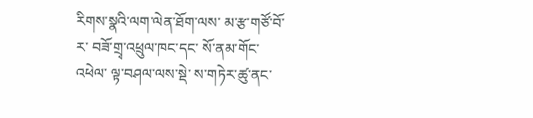རིགས་སྣའི་ལག་ལེན་ཐོག་ལས་ མ་རྩ་གཙོ་བོ་ར་ བཟོ་གྲྭ་འཕྲུལ་ཁང་དང་ སོ་ནམ་གོང་འཕེལ་ ལྟ་བཤལ་ལས་སྡེ་ ས་གཏེར་ཚུ་ནང་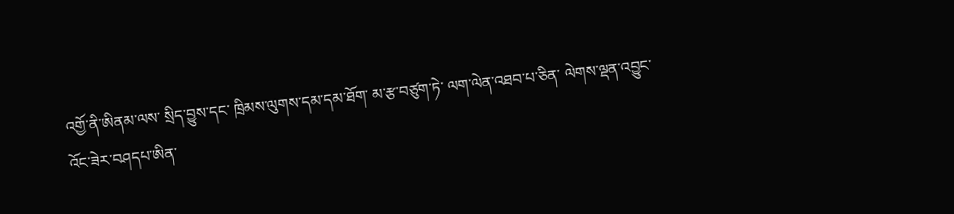འགྱོ་ནི་ཨིནམ་ལས་ སྲིད་བྱུས་དང་ ཁྲིམས་ལུགས་དམ་དམ་ཐོག་ མ་རྩ་བཙུག་ཏེ་ ལག་ལེན་འཐབ་པ་ཅིན་ ལེགས་ལྡན་འབྱུང་འོང་ཟེར་བཤདཔ་ཨིན་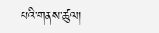པའི་གནས་ཚུལ།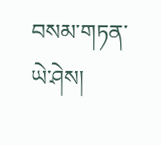བསམ་གཏན་ཡེ་ཤེས།